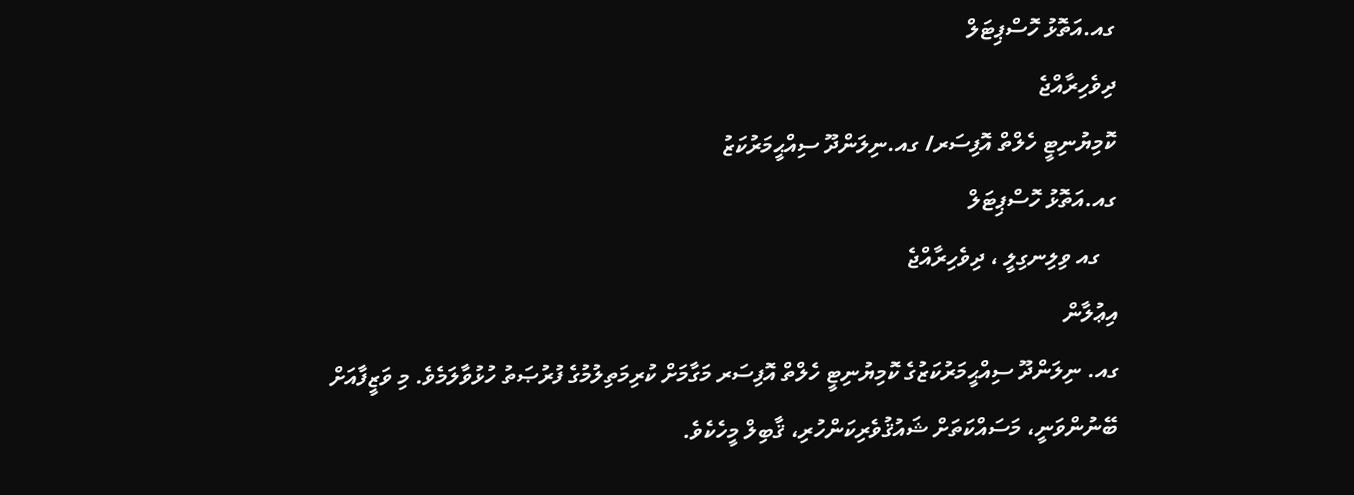ގއ.އަތޮޅު ހޮސްޕިޓަލް
ދިވެހިރާއްޖެ
ކޮމިޔުނިޓީ ހެލްތް އޮފިސަރ/ ގއ.ނިލަންދޫ ސިއްޙީމަރުކަޒު
ގއ.އަތޮޅު ހޮސްޕިޓަލް
   ގއ ވިލިނގިލީ ، ދިވެހިރާއްޖެ
އިޢުލާން
ގއ. ނިލަންދޫ ސިއްޙީމަރުކަޒުގެ ކޮމިޔުނިޓީ ހެލްތް އޮފިސަރ މަގާމަށް ކުރިމަތިލުމުގެ ފުރުޞަތު ހުޅުވާލަމެވެ. މި ވަޒީފާއަށް ބޭނުންވަނީ، މަސައްކަތަށް ޝައުޤުވެރިކަންހުރި، ޤާބިލް މީހެކެވެ.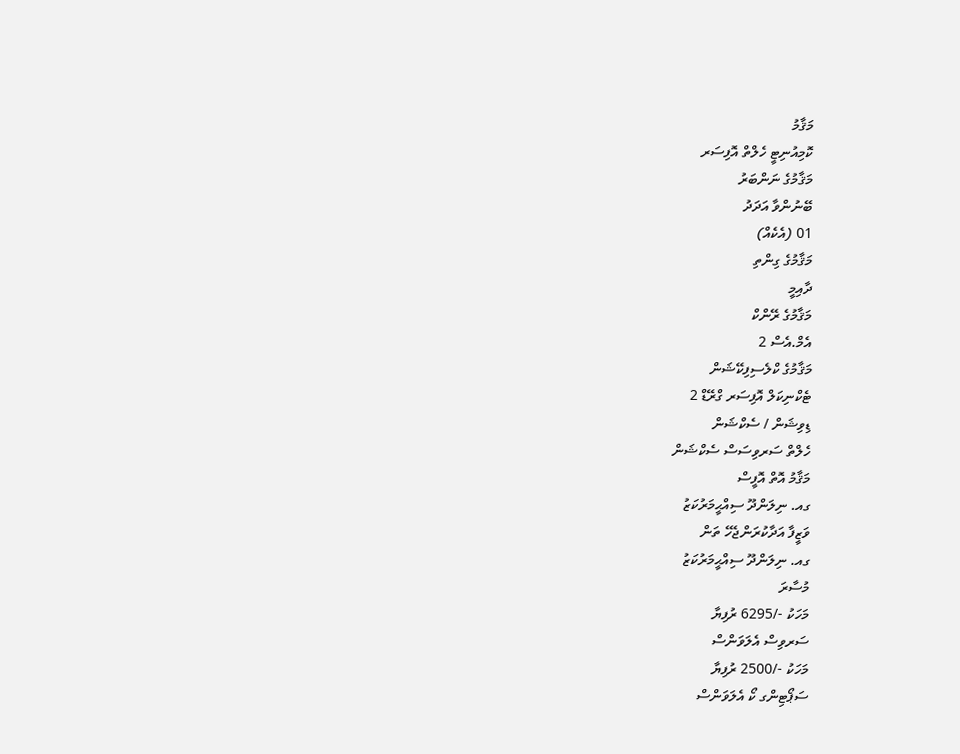މަޤާމު
ކޮމިއުނިޓީ ހެލްތް އޮފިސަރ
މަޤާމުގެ ނަންބަރު
ބޭނުންވާ އަދަދު
01 (އެކެއް)
މަޤާމުގެ ގިންތި
ދާއިމީ
މަޤާމުގެ ރޭންކް
އެމް.އެސް 2
މަޤާމުގެ ކްލެސިފިކޭޝަން
ޓެކްނިކަލް އޮފިސަރ ގްރޭޑް 2
ޑިވިޝަން / ސެކްޝަން
ހެލްތް ސަރވިސަސް ސެކްޝަން
މަޤާމު އޮތް އޮފީސް
ގއ. ނިލަންދޫ ސިއްޙީމަރުކަޒު
ވަޒީފާ އަދާކުރަންޖެހޭ ތަން
ގއ. ނިލަންދޫ ސިއްޙީމަރުކަޒު
މުސާރަ
މަހަކު -/6295 ރުފިޔާ
ސަރވިސް އެލަވަންސް
މަހަކު -/2500 ރުފިޔާ
ސަޕޯޓިންގ ކޯ އެލަވަންސް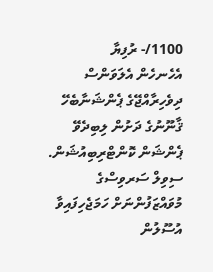1100/- ރުފިޔާ
އެހެނހެން އެލަވަންސް
ދިވެހިރާއްޖޭގެ ޕެންޝަނާބެހޭ ޤާނޫނުގެ ދަށުން ލިބިދެވޭ ޕެންޝަން ކޮންޓްރިބިއުޝަން.
ސިވިލް ސަރވިސްގެ މުވައްޒަފުންނަށް ހަމަޖެހިފައިވާ އުސޫލުން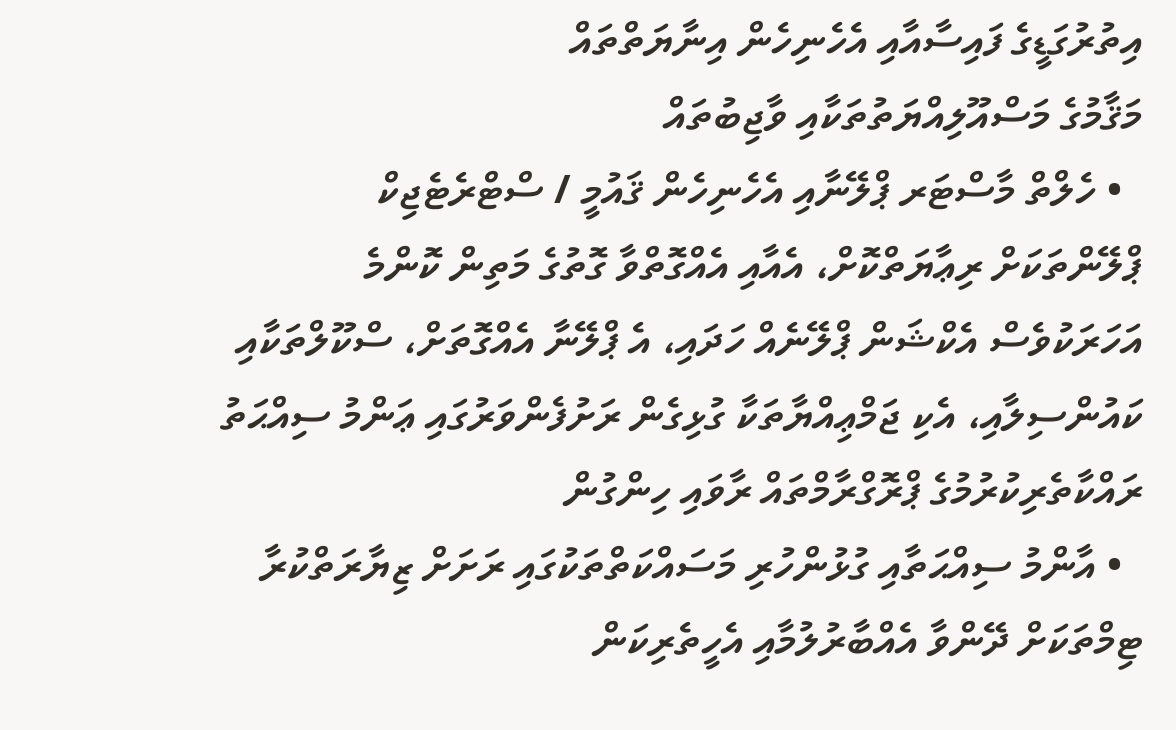އިތުރުގަޑީގެ ފައިސާއާއި އެހެނިހެން އިނާޔަތްތައް
މަޤާމުގެ މަސްއޫލިއްޔަތުތަކާއި ވާޖިބުތައް
  • ހެލްތް މާސްޓަރ ޕްލޭނާއި އެހެނިހެން ޤައުމީ / ސްޓްރެޓެޖިކް ޕްލޭންތަކަށް ރިޢާޔަތްކޮށް، އެއާއި އެއްގޮތްވާ ގޮތުގެ މަތިން ކޮންމެ އަހަރަކުވެސް އެކްޝަން ޕްލޭނެއް ހަދައި، އެ ޕްލޭނާ އެއްގޮތަށް، ސްކޫލްތަކާއި ކައުންސިލާއި، އެކި ޖަމްޢިއްޔާތަކާ ގުޅިގެން ރަށުފެންވަރުގައި ޢަންމު ސިއްޙަތު ރައްކާތެރިކުރުމުގެ ޕްރޮގްރާމްތައް ރާވައި ހިންގުން
  • އާންމު ސިއްޙަތާއި ގުޅުންހުރި މަސައްކަތްތަކުގައި ރަށަށް ޒިޔާރަތްކުރާ ޓިމްތަކަށް ދޭންވާ އެއްބާރުލުމާއި އެހީތެރިކަން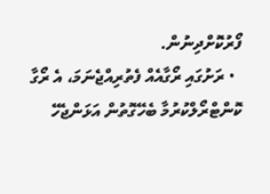ފޯރުކޮށްދިނުން.
  • ރަށުގައި ރޯގާއެއް ފެތުރިއްޖެނަމަ، އެ ރޯގާ ކޮންޓްރޯލްކުރުމާ ބެހޭގޮތުން އަޅަންޖެހޭ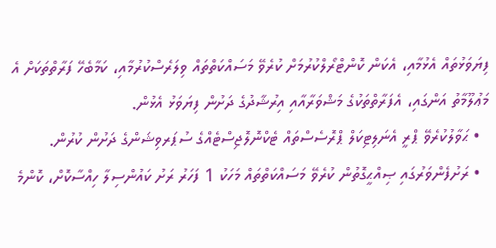ފިޔަވަޅުތައް އެޅުމާއި، އެކަން ކޮންޓްރޯލްކުރުމަށް ކުރެވޭ މަސައްކަތްތައް ވިލަރެސްކުރުމާއި، ކަމާބެހޭ ފަރާތްތަކަށް އެ މަޢުލޫމާތު އަންގައި، އެފަރާތްތަކުގެ މަޝްވަރާއާއި އިރުޝާދުގެ ދަށުން ފިޔަވަޅު އެޅުން.
  • ޙަވާލުކުރެވޭ ޕްރީ އެނަލިޓިކަލް ޕްރޮސެސްތައް ޓެކްނޮލޮޖިސްޓެއްގެ ސުޕަރވިޝަންގެ ދަށުން ކުރުން.
  • ރަށުފެންވަރުގައި ޞިއްޙީގޮތުން ކުރެވޭ މަސައްކަތްތައް މަހަކު 1 ފަހަރު ރަށު ކައުންސިލާ ހިއްސާކޮށް، ކޮންމެ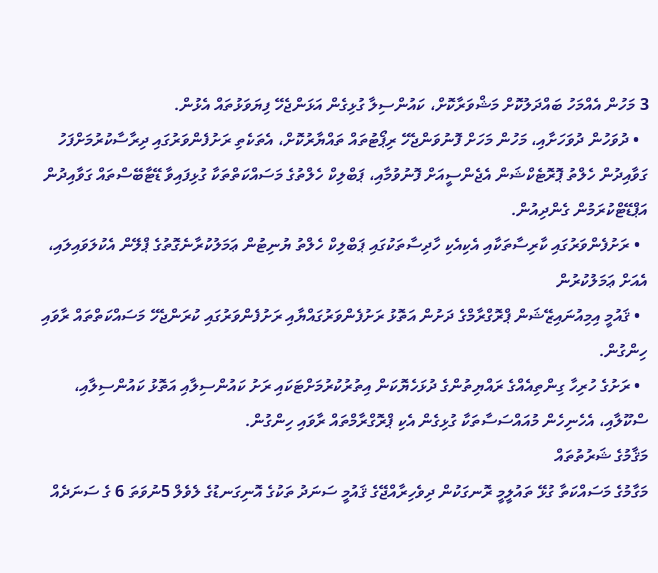3 މަހުން އެއްމަހު ބައްދަލުކޮށް މަޝްވަރާކޮށް، ކައުންސިލާ ގުޅިގެން އަޅަންޖެހޭ ފިޔަވަޅުތައް އެޅުން.
  • ދުވަހުން ދުވަހަށާއި، މަހުން މަހަށް ފޮނުވަންޖެހޭ ރިޕޯޓުތައް ތައްޔާރުކޮށް، އެތަކެތި ރަށުފެންވަރުގައި ދިރާސާކުރުމަށްފަހު ގަވާއިދުން ހެލްތު ޕޮރޮޓެކްޝަން އެޖެންސީއަށް ފޮނުވުމާއި، ޕަބްލިކް ހެލްތުގެ މަސައްކަތްތަކާ ގުޅިފައިވާ ޑޭޓާބޭސްތައް ގަވާއިދުން އަޕްޑޭޓްކުރަމުން ގެންދިއުން.
  • ރަށުފެންވަރުގައި ކާރިސާތަކާއި އެކިއެކި ހާދިސާތަކުގައި ޕަބްލިކް ހެލްތު ޔުނިޓުން ޢަމަލުކުރާނެގޮތުގެ ޕްލޭން އެކުލަވައިލައި، އެއަށް ޢަމަލުކުރުން
  • ޤައުމީ އިމިއުނައިޒޭޝަން ޕްރޮގްރާމްގެ ދަށުން އަތޮޅު ރަށުފެންވަރުގައްޔާއި ރަށުފެންވަރުގައި ކުރަންޖެހޭ މަސައްކަތްތައް ރާވައި ހިންގުން.
  • ރަށުގެ ހުރިހާ ގިންތިއެއްގެ ރައްޔިތުންގެ ދުޅަހެޔޮކަން އިތުރުކުރުމަށްޓަކައި ރަށު ކައުންސިލާއި އަތޮޅު ކައުންސިލާއި، ސްކޫލާއި، އެހެނިހެން މުއައްސަސާތަކާ ގުޅިގެން އެކި ޕްރޮގްރާމްތައް ރާވައި ހިންގުން.
މަޤާމުގެ ޝަރުތުތައް
މަގާމުގެ މަސައްކަތާ ގުޅޭ ތައުލީމީ ރޮނގަކުން ދިވެހިރާއްޖޭގެ ޤައުމީ ސަނަދު ތަކުގެ އޮނިގަނޑުގެ ލެވެލް 5ނުވަތަ 6 ގެ ސަނަދެއް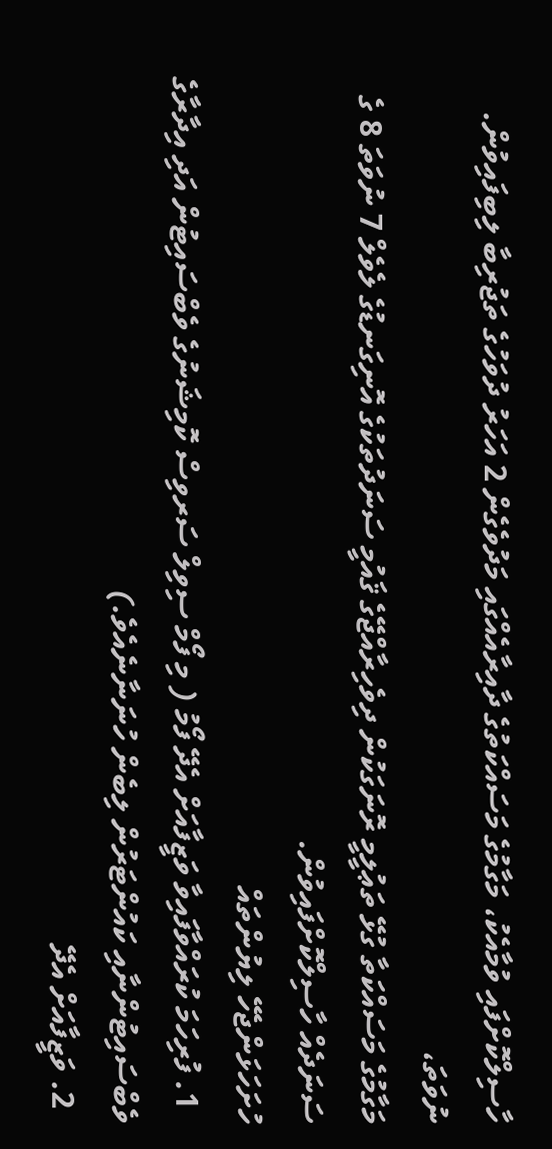ހާސިލްކޮށްފައި ވުމާއެކު، މަގާމުގެ މަސައްކަތުގެ ދާއިރާއެއްގައި މަދުވެގެން 2 އަހަރު ދުވަހުގެ ތަޖުރިބާ ލިބިފައިވުން.
ނުވަތަ،
މަގާމުގެ މަސައްކަތާ ގުޅޭ ތަޢުލީމީ ރޮނަގަކުން ދިވެހިރާއްޖޭގެ ޤައުމީ ސަނަދުތަކުގެ އޮނިގަނޑުގެ ލެވެލް 7 ނުވަތަ 8 ގެ ސަނަދެއް ހާސިލްކޮށްފައިވުން.
ހުށަހަޅަންޖެހޭ ލިޔުންތައް
  1. ފުރިހަމަ ކުރައްވާފައިވާ ވަޒީފާއަށް އެދޭ ފޯމު ( މި ފޯމް ސިވިލް ސަރވިސް ކޮމިޝަނުގެ ވެބްސައިޓުން އަދި އިދާރާގެ ވެބްސައިޓުންނާއި ކައުންޓަރުން ލިބެން ހުނަނާނެއެވެ.)
  2. ވަޒީފާއަށް އެދޭ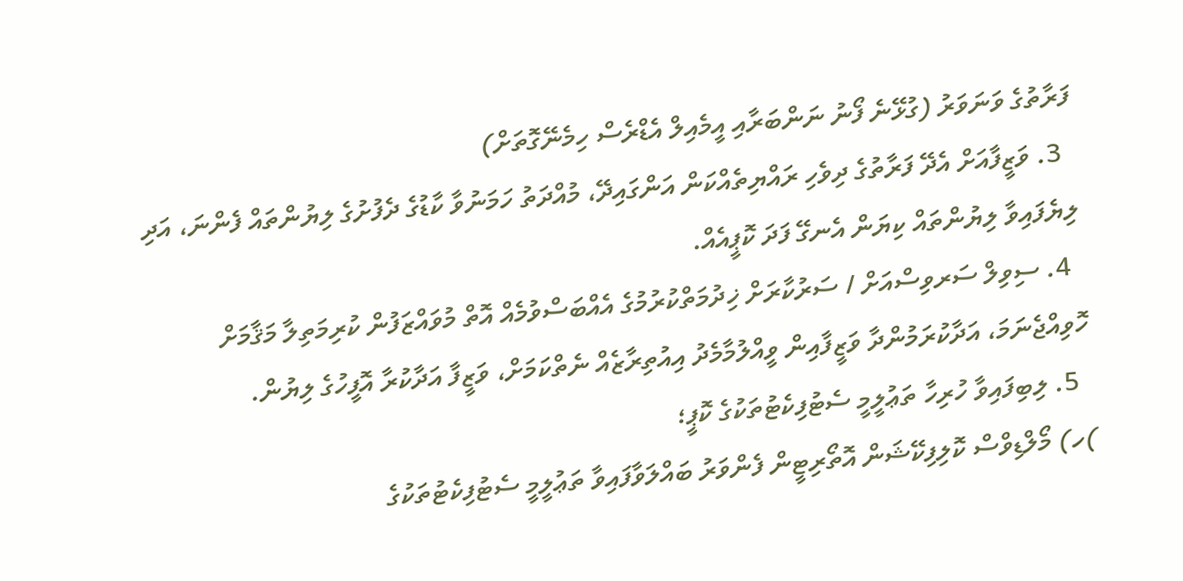ފަރާތުގެ ވަނަވަރު (ގުޅޭނެ ފޯނު ނަންބަރާއި އީމެއިލް އެޑްރެސް ހިމެނޭގޮތަށް)
  3. ވަޒީފާއަށް އެދޭ ފަރާތުގެ ދިވެހި ރައްޔިތެއްކަން އަންގައިދޭ، މުއްދަތު ހަމަނުވާ ކާޑުގެ ދެފުށުގެ ލިޔުންތައް ފެންނަ، އަދި ލިޔެފައިވާ ލިޔުންތައް ކިޔަން އެނގޭ ފަދަ ކޮޕީއެއް.
  4. ސިވިލް ސަރވިސްއަށް / ސަރުކާރަށް ޚިދުމަތްކުރުމުގެ އެއްބަސްވުމެއް އޮތް މުވައްޒަފުން ކުރިމަތިލާ މަޤާމަށް ހޮވިއްޖެނަމަ، އަދާކުރަމުންދާ ވަޒީފާއިން ވީއްލުމާމެދު އިއުތިރާޒެއް ނެތްކަމަށް، ވަޒީފާ އަދާކުރާ އޮފީހުގެ ލިޔުން.
  5. ލިބިފައިވާ ހުރިހާ ތަޢުލީމީ ސެޓުފިކެޓުތަކުގެ ކޮޕީ؛
)ހ) މޯލްޑިވްސް ކޮލިފިކޭޝަން އޮތޯރިޓީން ފެންވަރު ބައްލަވާފައިވާ ތަޢުލީމީ ސެޓުފިކެޓުތަކުގެ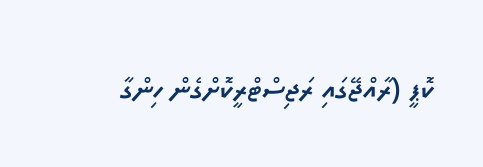ކޮޕީ (ރާއްޖޭގައި ރަޖިސްޓްރީކޮށްގެން ހިންގާ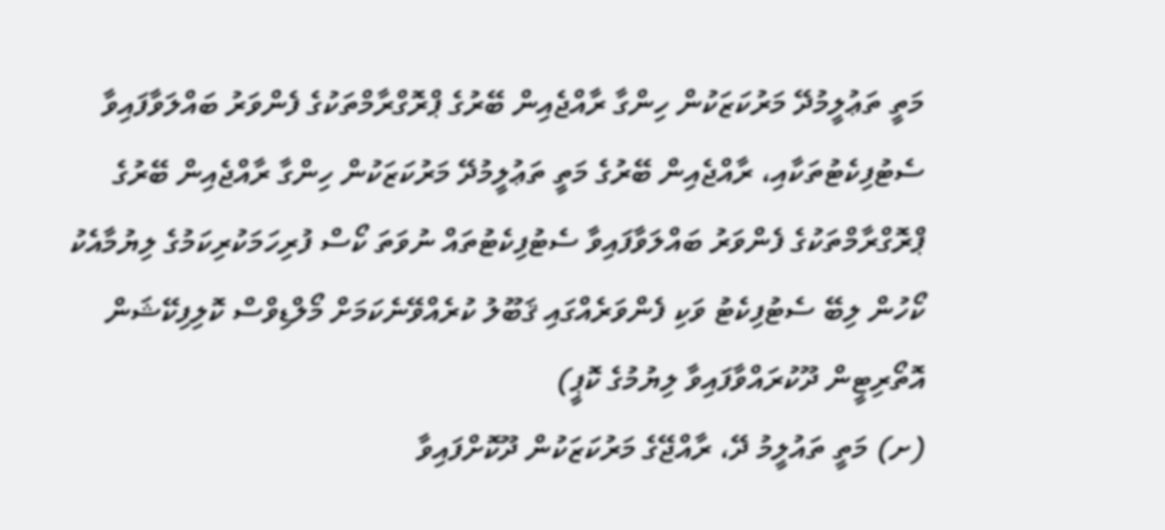މަތީ ތަޢުލީމުދޭ މަރުކަޒަކުން ހިންގާ ރާއްޖެއިން ބޭރުގެ ޕްރޮގްރާމްތަކުގެ ފެންވަރު ބައްލަވާފައިވާ ސެޓުފިކެޓުތަކާއި، ރާއްޖެއިން ބޭރުގެ މަތީ ތަޢުލީމުދޭ މަރުކަޒަކުން ހިންގާ ރާއްޖެއިން ބޭރުގެ ޕްރޮގްރާމްތަކުގެ ފެންވަރު ބައްލަވާފައިވާ ސެޓުފިކެޓުތައް ނުވަތަ ކޯސް ފުރިހަމަކުރިކަމުގެ ލިޔުމާއެކު ކޯހުން ލިބޭ ސެޓުފިކެޓު ވަކި ފެންވަރެއްގައި ޤަބޫލު ކުރެއްވޭނެކަމަށް މޯލްޑިވްސް ކޮލިފިކޭޝަން އޮތޯރިޓީން ދޫކުރައްވާފައިވާ ލިޔުމުގެ ކޮޕީ)
(ށ) މަތީ ތައުލީމު ދޭ، ރާއްޖޭގެ މަރުކަޒަކުން ދޫކޮށްފައިވާ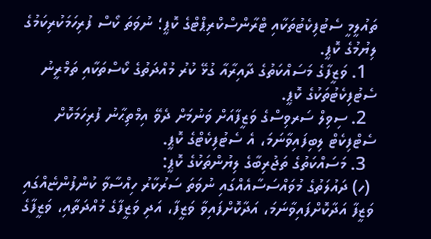ތައުލީމީ ސެޓުފިކެޓުތަކާއި ޓްރާންސްކްރިޕްޓްގެ ކޮޕީ؛ ނުވަތަ ކޯސް ފުރިހަމަކުރިކަމުގެ ލިޔުމުގެ ކޮޕީ.
  1. ވަޒީފާގެ މަސައްކަތުގެ ދާއިރާއާ ގުޅޭ ކުރު މުއްދަތުގެ ކޯސްތަކާއި ތަމްރީނު ސެޓުފިކެޓުތަކުގެ ކޮޕީ.
  2. ސިވިލް ސަރވިސްގެ ވަޒީފާއަށް ވަނުމަށް ދެވޭ އިމްތިޙާނު ފުރިހަމަކޮށް ސެޓްފިކެޓް ލިބިފައިވާނަމަ، އެ ސެޓުފިކެޓްގެ ކޮޕީ.
  3. މަސައްކަތުގެ ތަޖުރިބާގެ ލިޔުންތަކުގެ ކޮޕީ:
 (ހ) ދައުލަތުގެ މުވައްސަސާއެއްގައި ނުވަތަ ސަރުކާރު ހިއްސާވާ ކުންފުންޏެއްގައި ވަޒީފާ އަދާކޮށްފައިވާނަމަ، އަދާކޮށްފައިވާ ވަޒީފާ، އަދި ވަޒީފާގެ މުއްދަތާއި، ވަޒީފާގެ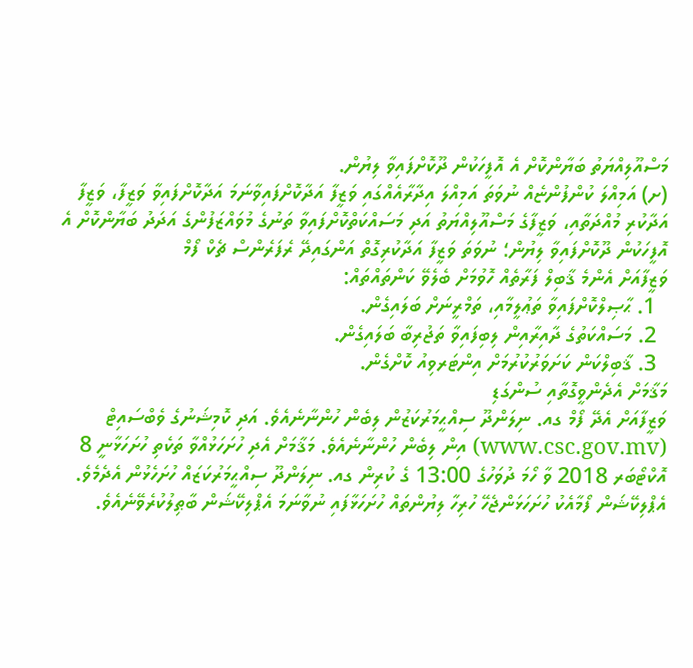މަސްއޫލިއްޔަތު ބަޔާންކޮށް އެ އޮފީހަކުން ދޫކޮށްފައިވާ ލިޔުން.
(ށ) އަމިއްލަ ކުންފުންޏެއް ނުވަތަ އަމިއްލަ އިދާރާއެއްގައި ވަޒީފާ އަދާކޮށްފައިވާނަމަ އަދާކޮށްފައިވާ ވަޒީފާ، ވަޒީފާ އަދާކުރި މުއްދަތާއި، ވަޒީފާގެ މަސްއޫލިއްޔަތު އަދި މަސައްކަތްކޮށްފައިވާ ތަނުގެ މުވައްޒަފުންގެ އަދަދު ބަޔާންކޮށް އެ އޮފީހަކުން ދޫކޮށްފައިވާ ލިޔުން؛ ނުވަތަ ވަޒީފާ އަދާކުރިގޮތް އަންގައިދޭ ރެފަރެންސް ޗެކް ފޯމް
ވަޒީފާއަށް އެންމެ ޤާބިލް ފަރާތެއް ހޮވުމަށް ބެލެވޭ ކަންތައްތައް:
  1. ޙާޞިލްކޮށްފައިވާ ތަޢުލީމާއި، ތަމްރީނަށް ބަލައިގެން.
  2. މަސައްކަތުގެ ދާއިރާއިން ލިބިފައިވާ ތަޖުރިބާ ބަލައިގެން.
  3. ޤާބިލްކަން ކަށަވަރުކުރުމަށް އިންޓަރވިއު ކޮށްގެން.
މަޤާމަށް އެދެންވީގޮތާއި ސުންގަޑި
ވަޒީފާއަށް އެދޭ ފޯމް ގއ. ނިލަންދޫ ސިއްޙީމަރުކަޒުން ލިބެން ހުންނާނެއެވެ. އަދި ކޮމިޝަނުގެ ވެބްސައިޓް (www.csc.gov.mv) އިން ލިބެން ހުންނާނެއެވެ. މަޤާމަށް އެދި ހުށަހަޅުއްވާ ތަކެތި ހުށަހަޅާނީ 8 އޮކްޓޯބަރ 2018 ވާ ހޯމަ ދުވަހުގެ 13:00 ގެ ކުރިން ގއ. ނިލަންދޫ ސިއްޙީމަރުކަޒައް ހުށަހެޅުން އެދެމެވެ.
އެޕްލިކޭޝަން ފޯމާއެކު ހުށަހަޅަންޖެހޭ ހުރިހާ ލިޔުންތައް ހުށަހަޅާފައި ނުވާނަމަ އެޕްލިކޭޝަން ބާޠިލުކުރެވޭނެއެވެ.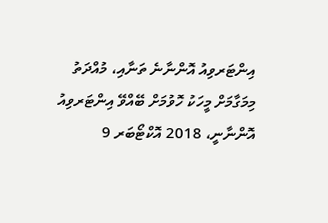އިންޓަރވިއު އޮންނާނެ ތަނާއި، މުއްދަތު
މިމަގާމަށް މީހަކު ހޮވުމަށް ބޭއްވޭ އިންޓަރވިއު އޮންނާނީ، 2018 އޮކްޓޯބަރ 9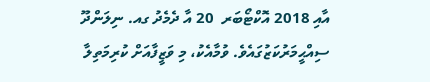އާއި 2018 އޮކްޓޯބަރ  20 އާ ދެމެދު ގއ. ނިލަންދޫ ސިއްޙީމަރުކަޒުގައެވެ. ވުމާއެކު، މި ވަޒީފާއަށް ކުރިމަތިލާ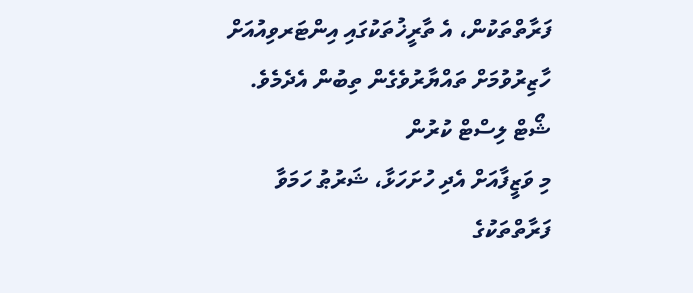ފަރާތްތަކުން، އެ ތާރީޚުތަކުގައި އިންޓަރވިއުއަށް ހާޒިރުވުމަށް ތައްޔާރުވެގެން ތިބުން އެދެމެވެ.
ޝޯޓް ލިސްޓް ކުރުން
މި ވަޒީފާއަށް އެދި ހުށަހަޅާ، ޝަރުޠު ހަމަވާ ފަރާތްތަކުގެ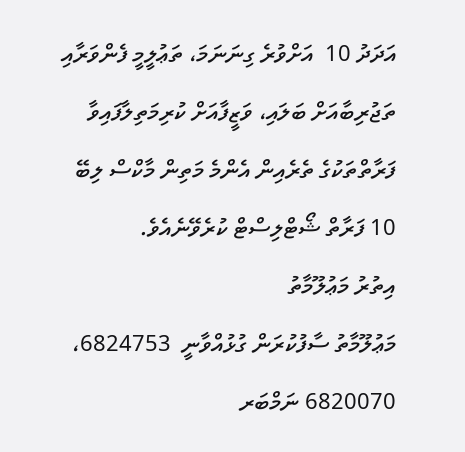އަދަދު 10  އަށްވުރެ ގިނަނަމަ، ތަޢުލީމީ ފެންވަރާއި ތަޖުރިބާއަށް ބަލައި، ވަޒީފާއަށް ކުރިމަތިލާފައިވާ ފަރާތްތަކުގެ ތެރެއިން އެންމެ މަތިން މާކްސް ލިބޭ 10 ފަރާތް ޝޯޓްލިސްޓް ކުރެވޭނެއެވެ.
އިތުރު މަޢުލޫމާތު
މަޢުލޫމާތު ސާފުކުރަން ގުޅުއްވާނީ  6824753، 6820070 ނަމްބަރ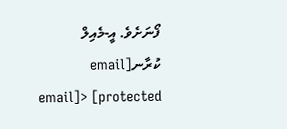ފޯނަށެވެ. އީ-މެއިލް ކުރާނ[email protected] <[email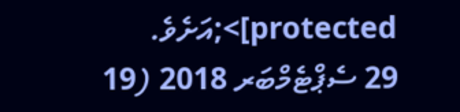protected]>;އަށެވެ.
29 ސެޕްޓެމްބަރ 2018 (19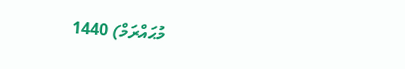މުޙައްރަމް) 1440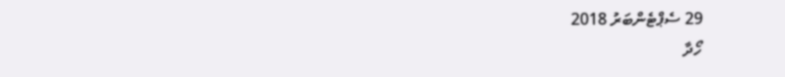29 ސެޕްޓެންބަރު 2018
ހޯދާ